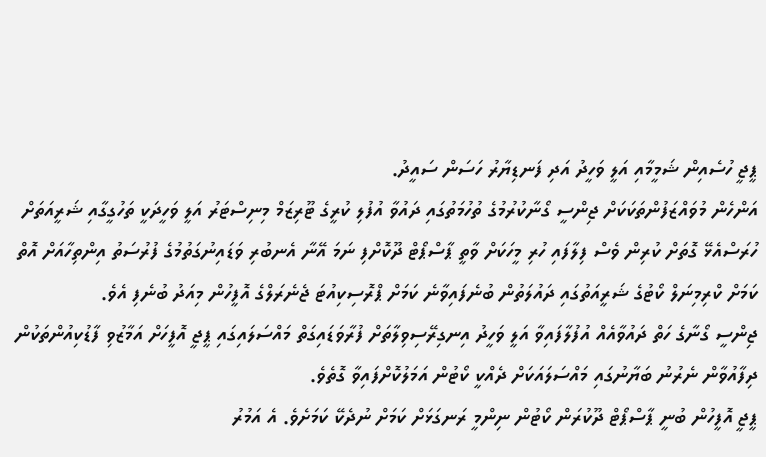ޕީޖީ ހުސެއިން ޝަމީމާއި އަލީ ވަހީދު އަދި ފަނޑިޔާރު ހަސަން ސައީދު.
އަންހެން މުވައްޒަފުންތަކަކަށް ޖިންސީ ގޯނާކުރުމުގެ ތުހުމަތުގައި ދައުވާ އުފުލި ކުރީގެ ޓޫރިޒަމް މިނިސްޓަރު އަލީ ވަހީދަކީ ތަހުގީގާއި ޝަރީއަތަށް ހުރަސްއެޅޭ ގޮތަށް ކުރިން ވެސް ފިލާފައި ހުރި މީހަކަށް ވާތީ ޕާސްޕޯޓް ދޫކޮށްފި ނަމަ އޭނާ އެނބުރި ވަޑައިނުގަތުމުގެ ފުރުސަތު އިންތިހާއަށް އޮތް ކަމަށް ކްރިމިނަލް ކޯޓުގެ ޝަރީއަތުގައި ދައުލަތުން ބުނެފައިވާނެ ކަމަށް ޕްރޮސިކިއުޓަ ޖެނެރަލްގެ އޮފީހުން މިއަދު ބުނެފި އެވެ.
ޖިންސީ ގޯނާގެ ހަތް ދައުވާއެއް އުފުލާފައިވާ އަލީ ވަހީދު އިނގިރޭސިވިލާތަށް ފުރާވަޑައިގަތް މައްސަލައިގައި ޕީޖީ އޮފީހަށް އަމާޒުވި ފާޑުކިއުންތަކުން ދިފާއުވާން ނެރުނު ބަޔާނުގައި މައްސަލައަކަށް ދެއްކީ ކޯޓުން އަމަލުކޮށްފައިވާ ގޮތެވެ.
ޕީޖީ އޮފީހުން ބުނީ ޕާސްޕޯޓް ދޫކުރަން ކޯޓުން ނިންމީ ރަނގަޅަށް ކަމަށް ނުދެކޭ ކަމަށެވެ. އެ އަމުރު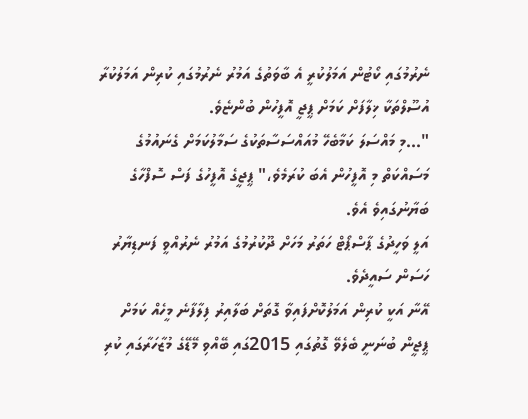ނެރުމުގައި ކޯޓުން އަމަލުކުރީ އެ ބާވަތުގެ އަމުރު ނެރުމުގައި ކުރިން އަމަލުކުރާ އުސޫލްތަކާ ޚިލާފަށް ކަމަށް ޕީޖީ އޮފީހުން ބުންޏެވެ.
"...މި މައްސަލަ ކަމާބެހޭ މުއައްސަސާތަކުގެ ސަމާލުކަމަށް ގެނައުމުގެ މަސައްކަތް މި އޮފީހުން އެބަ ކުރަމެވެ،" ޕީޖީގެ އޮފީހުގެ ފަސް ސޮފްހާގެ ބަޔާނުގައިވެ އެވެ.
އަލީ ވަހީދުގެ ޕާސްޕޯޓް ހަތަރު މަހަށް ދޫކުރުމުގެ އަމުރު ނެރުއްވީ ފަނޑިޔާރު ހަސަން ސައީދެވެ.
އޭނާ އަކީ ކުރިން އަމަލުކޮށްފައިވާ ގޮތަށް ބަލާއިރު ފިލާފާނެ މީހެއް ކަމަށް ޕީޖީން ބުނަނީ ބެލެވޭ ގޮތުގައި 2015ގައި ބޭއްވި މޭޑޭގެ މުޒާހަރާގައި ކުރި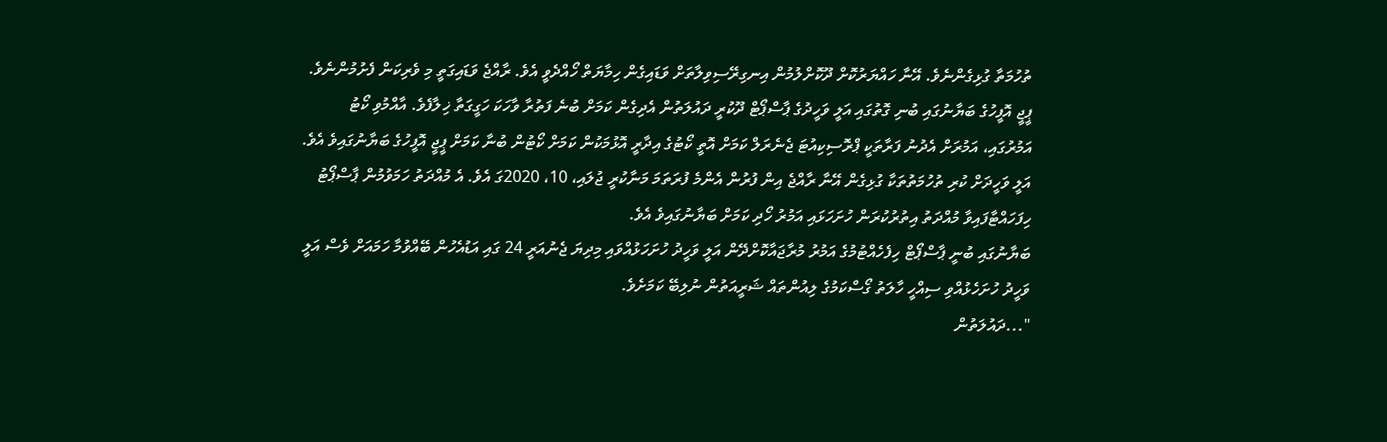ތުހުމަތާ ގުޅިގެންނެވެ. އޭނާ ހައްޔަރުކޮށް ދޫކޮށްލުމުން އިނގިރޭސިވިލާތަށް ވަޑައިގެން ހިމާޔަތް ހޯއްދެވީ އެވެ. ރާއްޖެ ވަޑައިގަތީ މި ވެރިކަން ފެށުމުންނެވެ.
ޕީޖީ އޮފީހުގެ ބަޔާނުގައި ބުނި ގޮތުގައި އަލީ ވަހީދުގެ ޕާސްޕޯޓް ދޫކުރީ ދައުލަތުން އެދިގެން ކަމަށް ބުނެ ފަތުރާ ވާހަކަ ހަގީގަތާ ޚިލާފެވެ. އާއްމުވި ކޯޓު އަމުރުގައި، އަމުރަށް އެދުނު ފަރާތަކީ ޕްރޮސިކިއުޓަ ޖެނެރަލް ކަމަށް އޮތީ ކޯޓުގެ އިދާރީ އޮޅުމަކުން ކަމަށް ކޯޓުން ބުނާ ކަމަށް ޕީޖީ އޮފީހުގެ ބަޔާނުގައިވެ އެވެ.
އަލީ ވަހީދަށް ކުރި ތުހުމަތުތަކާ ގުޅިގެން އޭނާ ރާއްޖެ އިން ފުރުން އެންމެ ފުރަތަމަ މަނާކުރީ ޖުލައި، 10، 2020ގަ އެވެ. އެ މުއްދަތު ހަމަވުމުން ޕާސްޕޯޓު ހިފަހައްޓާފައިވާ މުއްދަތު އިތުރުކުރަން ހުށަހަޅައި އަމުރު ހޯދި ކަމަށް ބަޔާނުގައިވެ އެވެ.
ބަޔާނުގައި ބުނީ ޕާސްޕޯޓް ހިފެހެއްޓުމުގެ އަމުރު މުރާޖައާކޮށްދޭން އަލީ ވަހީދު ހުށަހަޅުއްވައި މިދިޔަ ޖެނުއަރީ 24 ގައި އަޑުއެހުން ބޭއްވުމާ ހަމައަށް ވެސް އަލީ ވަހީދު ހުށަހެޅުއްވި ސިއްހީ ހާލަތު ގޯސްކަމުގެ ލިއުންތައް ޝަރީއަތުން ނުލިބޭ ކަމަށެވެ.
"...ދައުލަތުން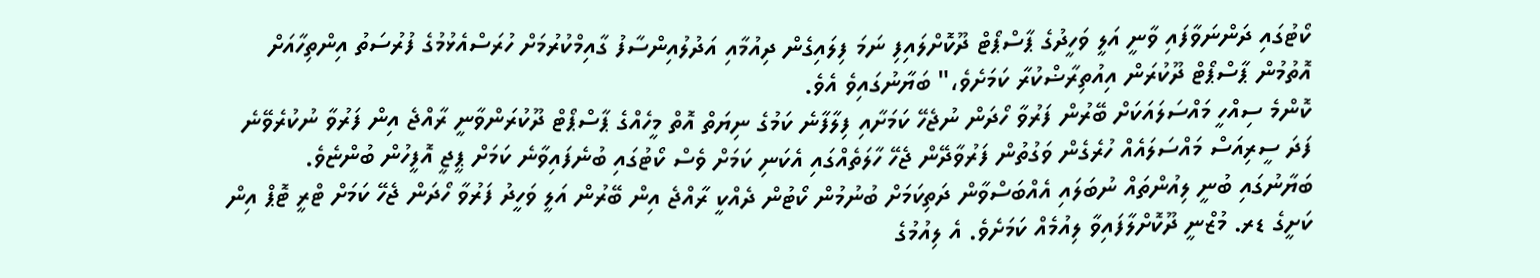ކޯޓުގައި ދަންނަވާފައި ވާނީ އަލީ ވަހީދުގެ ޕާސްޕޯޓް ދޫކޮށްލައިފި ނަމަ ފިލައިގެން ދިއުމާއި އަދުލުއިންސާފު ގާއިމްކުރުމަށް ހުރަސްއެޅުމުގެ ފުރުސަތު އިންތިހާއަށް އޮތުމުން ޕާސްޕޯޓް ދޫކުރަން އިއުތިރާޟްކުރާ ކަމަށެވެ،" ބަޔާނުގައިވެ އެވެ.
ކޮންމެ ސިއްހީ މައްސަލައަކަށް ބޭރުން ފަރުވާ ހޯދަން ނުޖެހޭ ކަމަށާއި ފިލާފާނެ ކަމުގެ ނިޔަތް އޮތް މީހެއްގެ ޕާސްޕޯޓް ދޫކުރަންވާނީ ރާއްޖެ އިން ފަރުވާ ނުކުރެވޭނެ ފަދަ ސީރިއަސް މައްސަލައެއް ހުރެގެން ވަގުތުން ފަރުވާދޭން ޖެހޭ ހާލަތެއްގައި އެކަނި ކަމަށް ވެސް ކޯޓުގައި ބުނެފައިވާނެ ކަމަށް ޕީޖީ އޮފީހުން ބުންޏެވެ.
ބަޔާނުގައި ބުނީ ލިއުންތައް ނުބަލައި އެއްބަސްވާން ދަތިކަމަށް ބުނުމުން ކޯޓުން ދެއްކީ ރާއްޖެ އިން ބޭރުން އަލީ ވަހީދު ފަރުވާ ހޯދަން ޖެހޭ ކަމަށް ޓްރީ ޓޮޕް އިން ކަށީގެ ޑރ. މުޒްނީ ދޫކޮށްލާފައިވާ ލިއުމެއް ކަމަށެވެ. އެ ލިއުމުގެ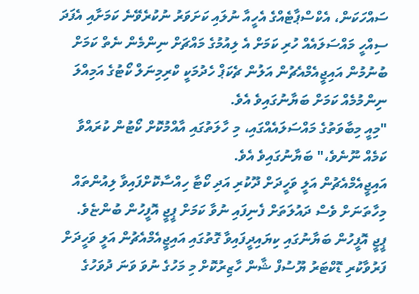ސައްހަކަން، އެކްސްޕާޓެއްގެ އެހީއާ ނުލައި ކަށަވަރު ނުކުރެވޭނެ ކަމަށާއި އެފަދަ ސިއްހީ މައްސަލައެއް ހުރި ކަމަށް އެ ލިއުމުގެ މައްޗަށް ނިންމެން ނެތް ކަމަށް ބުނުމުން އައިޖީއެމްއެޗުން އަލުން ޗެކަޕް ހެދުމަކީ ކްރިމިނަލް ކޯޓުގެ އަމިއްލަ ނިންމުމެއް ކަމަށް ބަޔާނުގައިވެ އެވެ.
"މިއީ މިބާވަތުގެ މައްސަލައެއްގައި، މި ހާލަތުގައި އާއްމުކޮށް ކޯޓުން ކުރައްވާ ކަމެއް ނޫނެވެ،" ބަޔާނުގައިވެ އެވެ.
އައިޖީއެމްއެޗުން އަލީ ވަހީދަށް ދޫކުރި އަދި ކޯޓާ ހިއްސާކޮށްފައިވާ ލިއުންތައް މިހާތަނަށް ވެސް ދައުލަތަށް ފެނިފައި ނުވާ ކަމަށް ޕީޖީ އޮފީހުން ބުންޏެވެ.
ޕީޖީ އޮފީހުން ބަޔާނުގައި ކިޔައިދީފައިވާ ގޮތުގައި އައިޖީއެމްއެޗުން އަލީ ވަހީދަށް ފަރުވާކުރި ޑޮކްޓަރު ޔޫސުފް ޝާން ހާޒިރުކޮށް މި މަހުގެ ނުވަ ވަނަ ދުވަހުގެ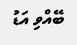ބޭއްވި އަޑު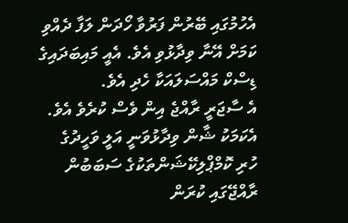އެހުމުގައި ބޭރުން ފަރުވާ ހޯދަން ލަފާ ދެއްވި ކަމަށް އޭނާ ވިދާޅުވި އެވެ. އެއީ މައިބަދައިގެ ޑިސްކް މައްސަލައަކާ ހެދި އެވެ.
އެ ސާޖަރީ ރާއްޖެ އިން ވެސް ކުރެވެ އެވެ. އެކަމަކު ޝާން ވިދާޅުވަނީ އަލީ ވަހީދުގެ ހުރި ކޮމްޕްލިކޭޝަންތަކުގެ ސަބަބުން ރާއްޖޭގައި ކުރަން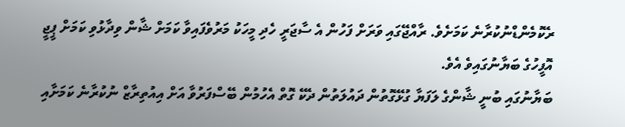ރެކޮމެންޑްނުކުރާނެ ކަމަށެވެ. ރާއްޖޭގައި ވަރަށް ފަހުން އެ ސާޖަރީ ހެދި މީހަކު މަރުވެފައިވާ ކަމަށް ޝާން ވިދާޅުވި ކަމަށް ޕީޖީ އޮފީހުގެ ބަޔާނުގައިވެ އެވެ.
ބަޔާނުގައި ބުނީ ޝާންގެ ލަފަޔާ ގުޅޭގޮތުން ދައުލަތުން ދެކޭ ގޮތް އެހުމުން ބޭސްފަރުވާ އަށް އިއުތިރާޒް ނުކުރާނެ ކަމަށާއި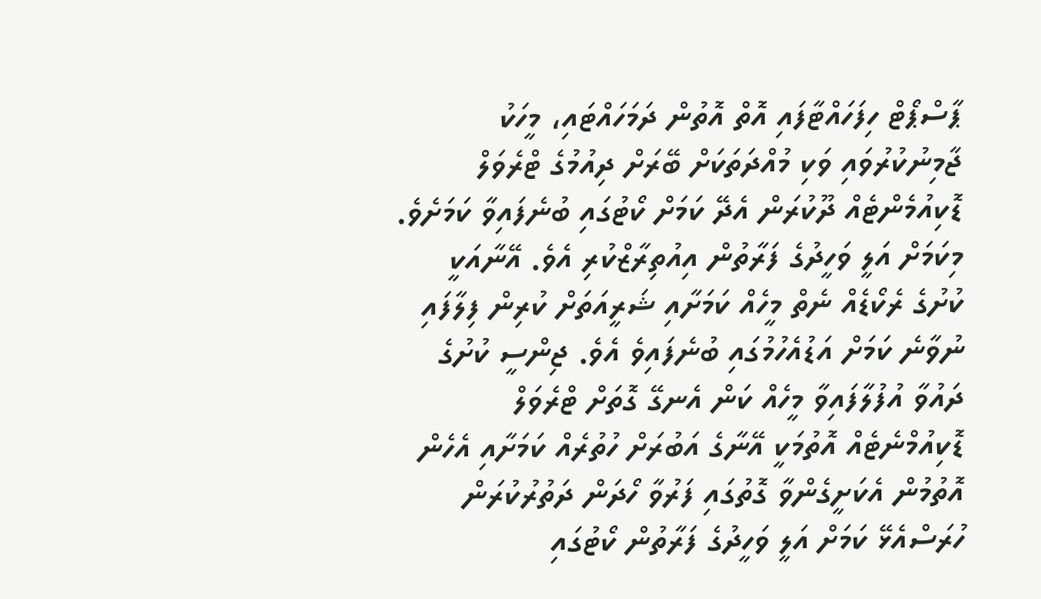ޕާސްޕޯޓް ހިފަހައްޓާފައި އޮތް އޮތުން ދަމަހައްޓައި، މީހަކު ޖާމިނުކުރުވައި ވަކި މުއްދަތަކަށް ބޭރަށް ދިއުމުގެ ޓްރެވަލް ޑޮކިއުމެންޓެއް ދޫކުރަން އެދޭ ކަމަށް ކޯޓުގައި ބުނެފައިވާ ކަމަށެވެ.
މިކަމަށް އަލީ ވަހީދުގެ ފަރާތުން އިއުތިރާޒްކުރި އެވެ. އޭނާއަކީ ކުށުގެ ރެކޯޑެއް ނެތް މީހެއް ކަމަށާއި ޝަރީއަތަށް ކުރިން ފިލާފައި ނުވާނެ ކަމަށް އަޑުއެހުމުގައި ބުނެފައިވެ އެވެ. ޖިންސީ ކުށުގެ ދައުވާ އުފުލާފައިވާ މީހެއް ކަން އެނގޭ ގޮތަށް ޓްރެވަލް ޑޮކިއުމްނެޓެއް އޮތުމަކީ އޭނާގެ އަބުރަށް ހުތުރެއް ކަމަށާއި އެހެން އޮތުމުން އެކަށީގެންވާ ގޮތުގައި ފަރުވާ ހޯދަން ދަތުރުކުރަން ހުރަސްއެޅޭ ކަމަށް އަލީ ވަހީދުގެ ފަރާތުން ކޯޓުގައި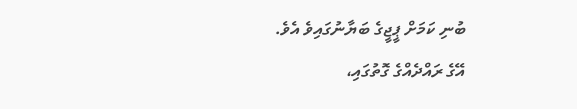ބުނި ކަމަށް ޕީޖީގެ ބަޔާނުގައިވެ އެވެ.
އޭގެ ރައްދެއްގެ ގޮތުގައި،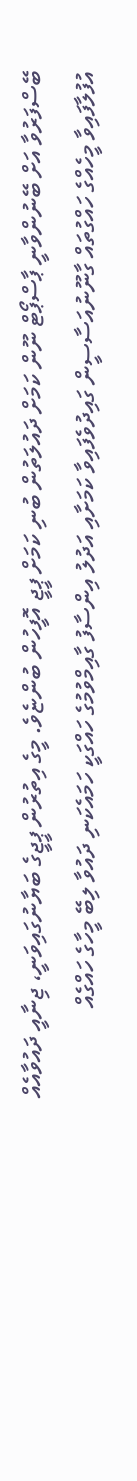ބޭސްފަރުވާ އަށް ބޭނުންވާނީ ޕާސްޕޯޓް ނޫން ކަމަށް ދައުލަތުން ބުނި ކަމަށް ޕީޖީ އޮފީހުން ބުންޏެވެ. މީގެ އިތުރުން ޕީޖީގެ ބަޔާނުގައިވަނީ، ޖިނާއީ ދައުވާއެއް އުފުލާފައިވާ މީހެއްގެ ހައްގުތައް ގާނޫނުއަސާސީން ގައިދުވެފައިވާ ކަމަށާއި އަދުލު އިންސާފު ގާއިމްވުމުގެ ހައްގަކީ ހަމައެކަނި ދައުވާ ލިބޭ މީހާގެ ހައްގެއް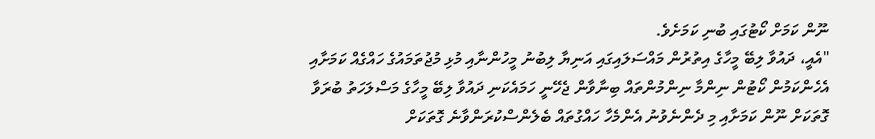ނޫން ކަމަށް ކޯޓުގައި ބުނި ކަމަށެވެ.
"އެއީ، ދައުވާ ލިބޭ މީހާގެ އިތުރުން މައްސަލައިގައި އަނިޔާ ލިބުނު މީހުންނާއި މުޅި މުޖުތަމައުގެ ހައްގެއް ކަމަށާއި އެހެންކަމުން ކޯޓުން ނިންމާ ނިންމުންތައް ބިނާވާން ޖެހޭނީ ހަމައެކަނި ދައުވާ ލިބޭ މީހާގެ މަސްލަހަތު ބުރަވާ ގޮތަކަށް ނޫން ކަމަށާއި މި ދެންނެވުނު އެންމެހާ ހައްގުތައް ބެލެންސްކުރަންވާނެ ގޮތަކަށް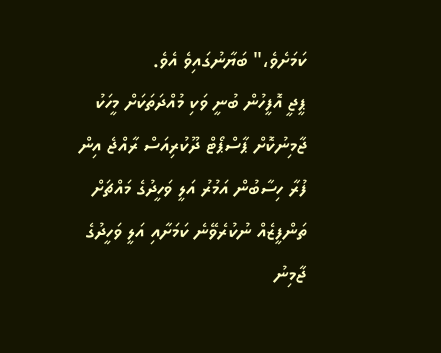ކަމަށެވެ،" ބަޔާނުގައިވެ އެވެ.
ޕީޖީ އޮފީހުން ބުނީ ވަކި މުއްދަތަކަށް މީހަކު ޖާމިނުކޮށް ޕާސްޕޯޓް ދޫކުރިއަސް ރާއްޖެ އިން ފުރާ ހިސާބުން އަމުރު އަލީ ވަހީދުގެ މައްޗަށް ތަންފީޒެއް ނުކުރެވޭނެ ކަމަށާއި އަލީ ވަހީދުގެ ޖާމިނު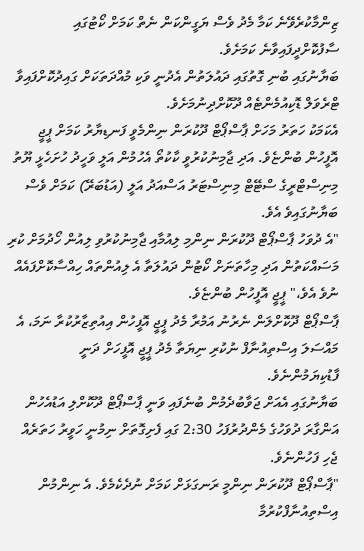ޒިންމާކުރެވޭނެ ކަމާ މެދު ވެސް ޔަގީންކަން ނެތް ކަމަށް ކޯޓުގައި ސާފުކޮށްދީފައިވާނެ ކަމަށެވެ.
ބަޔާނުގައި ބުނި ގޮތުގައި ދައުލަތުން އެދުނީ ވަކި މުއްދަތަކަށް ގައިދުކޮށްފައިވާ ޓްރެވަލް ޑޮކިއުމެންޓެއް ދޫކޮށްދިނުމަށެވެ.
އެކަމަކު ހަތަރު މަހަށް ޕާސްޕޯޓް ދޫކުރަން ނިންމެވީ ފަނޑިޔާރު ކަމަށް ޕީޖީ އޮފީހުން ބުންޏެވެ. އަދި ޖާމިނުކުރުވީ ކާކުތޯ އެހުމުން އަލީ ވަހީދު ހުށަހެޅީ ޔޫތު މިނިސްޓްރީގެ ސްޓޭޓް މިނިސްޓަރު އަސްއަދު އަލީ (އަޑުބަރޭ) ކަމަށް ވެސް ބަޔާނުގައިވެ އެވެ.
"އެ ދުވަހު ޕާސްޕޯޓް ދޫކުރަން ނިންމި ލިއުމާއި ޖާމިނުކުރުވި ލިއުން ހޯދުމަށް ކުރި މަސައްކަތުން އަދި މިހާތަނަށް ކޯޓުން ދައުލަތާ އެ ލިއުންތައް ހިއްސާކޮށްފައެއް ނުވެ އެވެ،" ޕީޖީ އޮފީހުން ބުންޏެވެ.
ޕާސްޕޯޓް ދޫކޮށްލަން ނެރުނު އަމުރާ މެދު ޕީޖީ އޮފީހުން އިއުތިޒާރުކުރާ ނަމަ، އެ މައްސަލަ އިސްތިއުނާފް ނުކުރި ނިޔަތާ މެދު ޕީޖީ އޮފީހަށް ދަނީ ފާޑުކިޔަމުންނެވެ.
ބަޔާނުގައި އެއަށް ޖަވާބުދެމުން ބުނެފައި ވަނީ ޕާސްޕޯޓް ދޫކޮށްލި އަޑުއެހުން އަންގާރަ ދުވަހުގެ މެންދުރުފަހު 2:30 ގައި ފެށިގޮތަށް ނިމުނީ ހަވީރު ހަތަރެއް ޖެހި ފަހުންނެވެ.
"ޕާސްޕޯޓް ދޫކުރަން ނިންމީ ރަނގަޅަށް ކަމަށް ނުދެކެމެވެ. އެ ނިންމުން އިސްތިއުނާފްކުރުމާ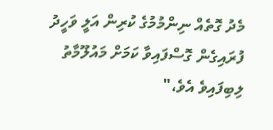މެދު ގޮތެއް ނިންމުމުގެ ކުރިން އަލީ ވަހީދު ފުރައިގެން ގޮސްފައިވާ ކަމަށް މައުލޫމާތު ލިބިފައިވެ އެވެ،"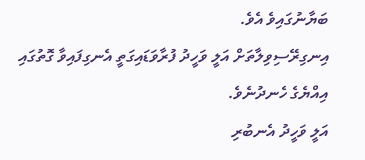ބަޔާނުގައިވެ އެވެ.
އިނގިރޭސިވިލާތަށް އަލީ ވަހީދު ފުރާވަޑައިގަތީ އެނގިފައިވާ ގޮތުގައި އިއްޔެގެ ހެނދުނެވެ.
އަލީ ވަހީދު އެނބުރި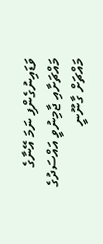ވަޑައިނުގެންފި ނަމަ އޭނާގެ މައްޗަށާއި ޖާމިނުވީ އައްސަދުގެ މައްޗަށް ގާނޫނީ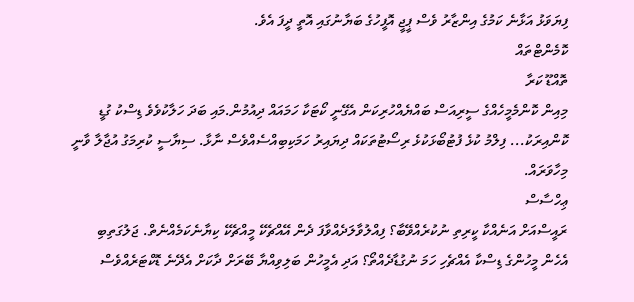ފިޔަވަޅު އަޅާނެ ކަމުގެ އިންޒާރު ވެސް ޕީޖީ އޮފީހުގެ ބަޔާނުގައި އޮތީ ދީފަ އެވެ.
ކޮމެންޓްތައް
ތޮއްޑޫ ކަރާ
މިއިން ކޮންމެމީހެއްގެ ސީރިއަސް ބައްޔެއްހުރިކަން އެގޭނީ ކޯޓަކާ ހަމައައް ދިއުމުން.މައި ބަދަ ހަލާކުވެވެ ޑިސްކު ގުޑީ ކޮންއިރަކު... ފިލްމު ކުޅެ ފުޓުބޯޅަކުޅެ ރިސޯޓުތަކައް ދިޔައިރު ހަމަކިބިއްސެއްވެސް ނާޅާ. ސިޔާސީ ކުރިމަގު އުޖާލާ ވާނީ މިހާވަރައް.
ޢިހްސާސް
ރައީސްއަށް އަނެއްކާ ކީރިތި ނުކުރެއްވޭބާ؟ ފިއްލުވާލަދެއްވާފަ ދެން އޭއްޗެކޭ މީއްޗެކޭ ކިޔާނެކަމެއްނެތް. ޖަލުގަތިބި އެހެން މީހުންގެ ޑިސްކާ އެއްޗެހި ހަމަ ނުގުޑާދެއްތޯ؟ އަދި އެމީހުން ބަލިވިއްޔާ ބޭރަށް ދާކަށް އެދޭނެ ޑޮކްޓަރެއްވެސް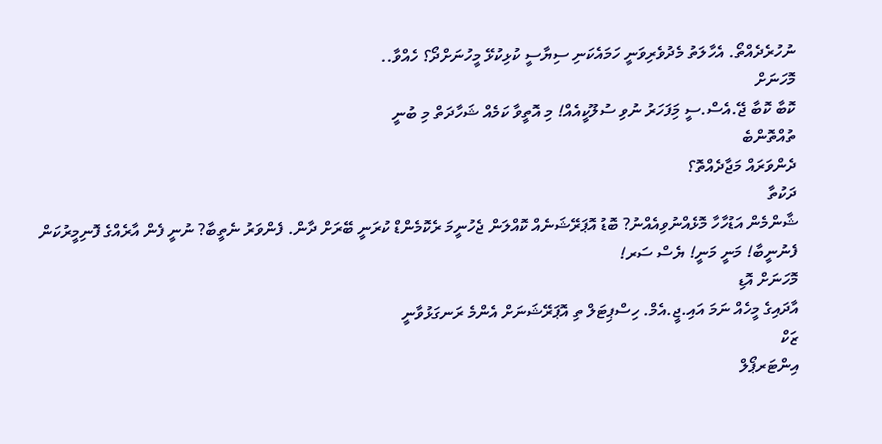ނުހުރެދެއްތޯ. އެހާލަތު މެދުވެރިވަނީ ހަމައެކަނި ސިޔާސީ ކުޅިކުޅޭ މީހުނަށްދޯ؟ ހެއްވާ..
މޮހަނަށް
ކޮބާ ކޮބާ ޖޭ.އެސް.ސީ މިަފަހަރު ނުވި ސުލޫކީއެއް! މި އޮތީވާ ކަމެއް ޝަހާދަތް މި ބުނީ
ތުއްތޮންބެ
ދެންވަރައް މަޖާދެއްތޮ؟
ދަކުތާ
ޝާންމެން އަޑުހާހާ މޮޅެއްނުވިއެއްނު? ބޮޑު އޮޕަރޭޝަނެއް ކޮއްލަން ޖެހުނީމަ ރެކޮމެންޑް ކުރަނީ ބޭރަށް ދާން. ފެންވަރު ނެތީބާ? ނުނީ ފެން އާރެއްގެ ފޮނިމީރުކަން ފެނުނީބާ! މަނީ މަނީ! ޔެސް ސަރ!
މޮހަނަށް އޮޑި
އާދައިގެ މީހެއް ނަމަ އައި.ޖީ.އެމް. ހިސްޕިޓަލް ތި އޮޕަރޭޝަނަށް އެންމެ ރަނގަޅުވާނީ
ޒަކް
އިންޓަރޕޯލް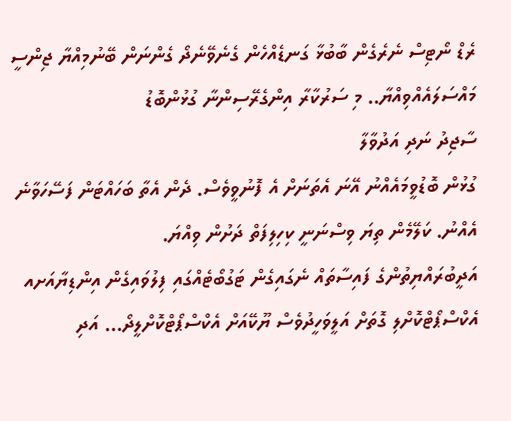ރެޑް ނޯޓިސް ނެރެގެން ބާބުޅާ ގަނޑެއްހެން ގެނެވޭނެދޯ ގެންނަން ބޭނުމިއްޔާ ޖިންސީ މައްސަލައެއްވިއްޔާ.. މި ސަރުކާރާ އިންގެރޭސިންނާ ގުޅުންބޮޑު
ސާޖިދު ނަދި އަދުވާލާ
ގުޅުން ބޮޑުވީމައެއްނު އޭނަ އެތަނަށް އެ ފޮނުވީވެސް. ދެން އެތާ ބަހައްޓަން ފަސޭހަވާނެ އެއްނު. ކަލޭމެން ތިޔަ ވިސްނަނީ ކިހިލިފަތް ދަށުން ވިއްޔަ.
އަދީބުރައްޔިތުންގެ ފައިސާތައް ނެގައިގެން ޓަގުބޯޓެއްގައި ފިލުވައިގެން އިންޑިޔާއަށއ އެކްސްޕޯޓްކޮށްލި ގޮތަށް އަލީވަހީދުވެސް ޔޫކޭއަށް އެކްސްޕޯޓްކޮށްލީދޯ... އަދި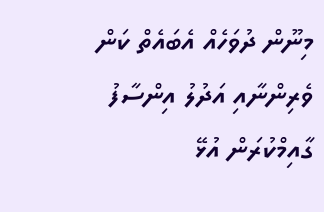މިނޫން ދުވަހެއް އެބައެތް ކަން ވެރިންނާއި އަދުލު އިންސާފު ގާއިމްކުރަން އުޅޭ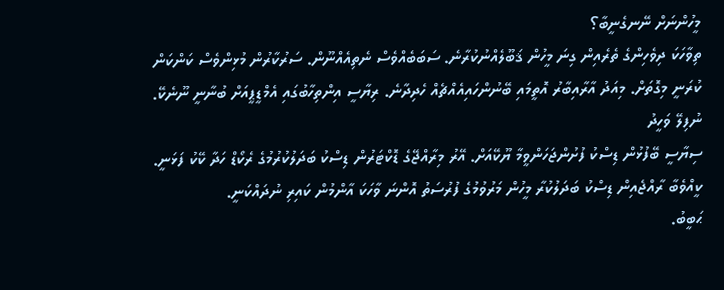މީހުންނަށް ނޭނގެނީބާ؟
ތިވާހަކަ ދިވެހިންގެ ތެރެއިން ގިނަ މީހުން ޤަބޫލެއްނުކުރާނެ. ސަބަބެއްވެސް ނެތިއެއްނޫން. ސަރުކާރުން މުޅިންވެސް ކަންކަން ކުރަނީ މިގޮތަށް. މިއަދު އާރާއިބާރު އޮތީމައި ބޭނުންހައިއެއްޗެއް ހެދިދާނެ. ރިޔާސީ އިންތިހާބުގައި އެމްޑީޕީއަށް ބުނާނީ ނޫނެކޭ.
ނުފިލޭ ވަހީދު
ސިޔާސީ ބޭފުޅުން ޑިސްކު ފުށުންޖަހަންވީމާ ޔޫކޭއަށް. އޭރު މިރާއްޖޭގެ ޑޮކްޓަރުން ޑިސްކު ބަދަލުކުރުމުގެ ރެކޯޑް ހަދާ ކޭކު ފަޅަނީ. ކީއްވެބާ ރާއްޖެއިން ޑިސްކު ބަދަލުކުރާ މީހުން މަރުވުމުގެ ފުރުސަތު އޮންނަ ވާހަކަ އާންމުން ކައިރި ނުދައްކަނީ.
ޙަބީބު.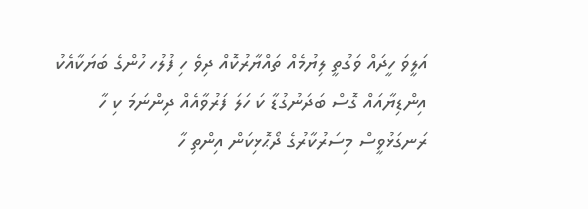އަލީވަ ހީދައް ވަގުތީ ލިޔުމެއް ތައްޔާރުކޮއް ދިވެ ހި ފުލުހ ހުންގެ ބަޔަކާއެކު އިންޑިޔާއައް ގޮސް ބަދަނުގުޑާ ކަ ހަލަ ފަރުވާއެއް ދިންނަމަ ކި ހާ ރަނގަޅުވީސް މިސަރުކާރުގެ ދޯޙޮޅިކަން އިންތި ހާ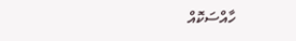ހާއްސަކޮއް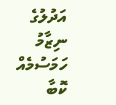އަދުލުގެ ނިޒާމު ހަމަސުމެއް ކޮބާ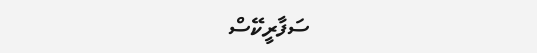ސަފާރީކޭސް